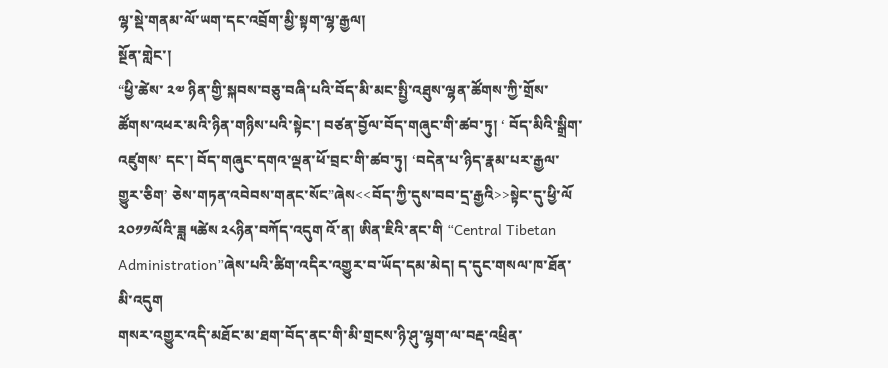ལྷ་སྡེ་གནམ་ལོ་ཡག་དང་འབྲོག་མྱི་སྟག་ལྷ་རྒྱལ།
སྔོན་གླེང་།
“ཕྱི་ཚེས་ ༢༧ ཉིན་གྱི་སྐབས་བཅུ་བཞི་པའི་བོད་མི་མང་སྤྱི་འཐུས་ལྷན་ཚོགས་ཀྱི་གྲོས་ཚོགས་འཕར་མའི་ཉིན་གཉིས་པའི་སྟེང་། བཙན་བྱོལ་བོད་གཞུང་གི་ཚབ་ཏུ། ‘ བོད་མིའི་སྒྲིག་འཛུགས’ དང་། བོད་གཞུང་དགའ་ལྡན་ཕོ་བྲང་གི་ཚབ་ཏུ། ‘བདེན་པ་ཉིད་རྣམ་པར་རྒྱལ་གྱུར་ཅིག’ ཅེས་གཏན་འབེབས་གནང་སོང”ཞེས<<བོད་ཀྱི་དུས་བབ་དྲ་རྒྱའི>>སྟེང་དུ་ཕྱི་ལོ ༢༠༡༡ལོའི་ཟླ ༥ཚེས ༢༨ཉིན་བཀོད་འདུག འོ་ན། ཨིན་ཇིའི་ནང་གི “Central Tibetan Administration”ཞེས་པའི་ཚིག་འདིར་འགྱུར་བ་ཡོད་དམ་མེད། ད་དུང་གསལ་ཁ་ཐོན་མི་འདུག
གསར་འགྱུར་འདི་མཐོང་མ་ཐག་བོད་ནང་གི་མི་གྲངས་ཉི་ཤུ་ལྷག་ལ་བརྡ་འཕྲིན་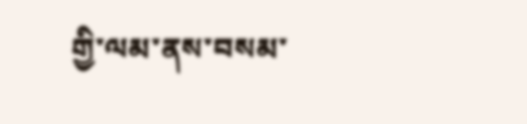གྱི་ལམ་ནས་བསམ་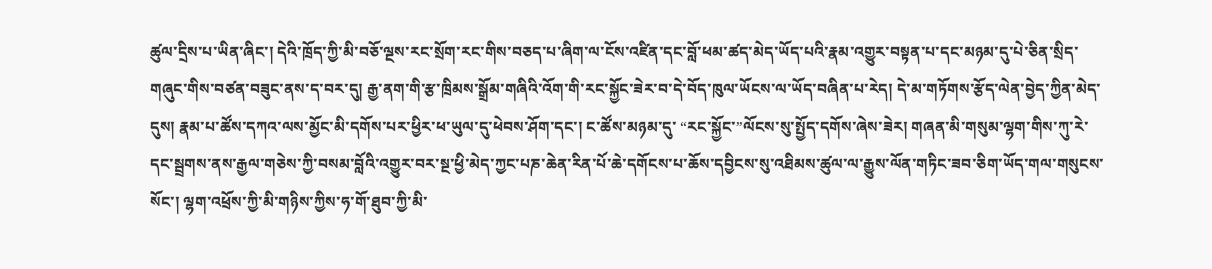ཚུལ་དྲིས་པ་ཡིན་ཞིང་། དེའི་ཁྲོད་ཀྱི་མི་བཅོ་ལྔས་རང་སྲོག་རང་གིས་བཅད་པ་ཞིག་ལ་ངོས་འཛིན་དང་བློ་ཕམ་ཚད་མེད་ཡོད་པའི་རྣམ་འགྱུར་བསྟན་པ་དང་མཉམ་དུ་པེ་ཅིན་སྲིད་གཞུང་གིས་བཙན་བཟུང་ནས་ད་བར་དུ། རྒྱ་ནག་གི་རྩ་ཁྲིམས་སྒྲོམ་གཞིའི་འོག་གི་རང་སྐྱོང་ཟེར་བ་དེ་བོད་ཁུལ་ཡོངས་ལ་ཡོད་བཞིན་པ་རེད། དེ་མ་གཏོགས་རྩོད་ལེན་བྱེད་ཀྱིན་མེད་དུས། རྣམ་པ་ཚོས་དཀའ་ལས་མྱོང་མི་དགོས་པར་ཕྱིར་ཕ་ཡུལ་དུ་ཕེབས་ཤོག་དང་། ང་ཚོས་མཉམ་དུ་ “རང་སྐྱོང་”ལོངས་སུ་སྤྱོད་དགོས་ཞེས་ཟེར། གཞན་མི་གསུམ་ལྷག་གིས་ཀུ་རེ་དང་སྦྲགས་ནས་རྒྱལ་གཅེས་ཀྱི་བསམ་བློའི་འགྱུར་བར་སྔ་ཕྱི་མེད་ཀྱང་པཎ་ཆེན་རིན་པོ་ཆེ་དགོངས་པ་ཆོས་དབྱིངས་སུ་འཐིམས་ཚུལ་ལ་རྒྱུས་ལོན་གཏིང་ཟབ་ཅིག་ཡོད་གལ་གསུངས་སོང་། ལྷག་འཕྲོས་ཀྱི་མི་གཉིས་ཀྱིས་ཧ་གོ་ཐུབ་ཀྱི་མི་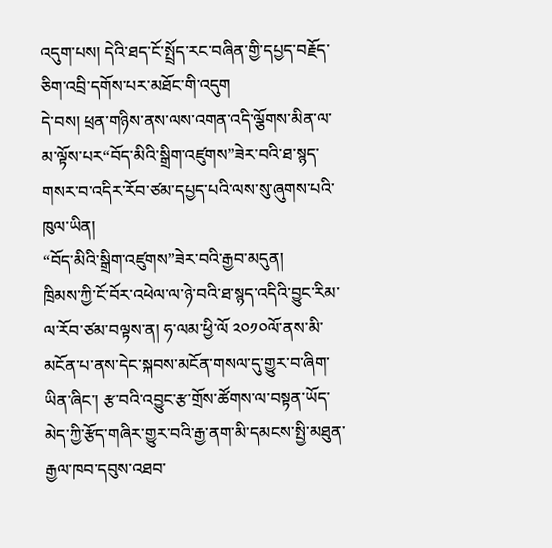འདུག་པས། དེའི་ཐད་ངོ་སྤྲོད་རང་བཞིན་གྱི་དཔྱད་བརྗོད་ཅིག་འབྲི་དགོས་པར་མཐོང་གི་འདུག
དེ་བས། ཕྲན་གཉིས་ནས་ལས་འགན་འདི་ལྕོགས་མིན་ལ་མ་ལྟོས་པར“བོད་མིའི་སྒྲིག་འཛུགས”ཟེར་བའི་ཐ་སྙད་གསར་བ་འདིར་རོབ་ཙམ་དཔྱད་པའི་ལས་སུ་ཞུགས་པའི་ཁུལ་ཡིན།
“བོད་མིའི་སྒྲིག་འཛུགས”ཟེར་བའི་རྒྱབ་མདུན།
ཁྲིམས་ཀྱི་ངོ་བོར་འཕེལ་ལ་ཉེ་བའི་ཐ་སྙད་འདིའི་བྱུང་རིམ་ལ་རོབ་ཙམ་བལྟས་ན། ཧ་ལམ་ཕྱི་ལོ ༢༠༡༠ལོ་ནས་མི་མངོན་པ་ནས་དེང་སྐབས་མངོན་གསལ་དུ་གྱུར་བ་ཞིག་ཡིན་ཞིང་། རྩ་བའི་འབྱུང་རྩ་གྲོས་ཚོགས་ལ་བསྟན་ཡོད་མེད་ཀྱི་རྩོད་གཞིར་གྱུར་བའི་རྒྱ་ནག་མི་དམངས་སྤྱི་མཐུན་རྒྱལ་ཁབ་དབུས་འཐབ་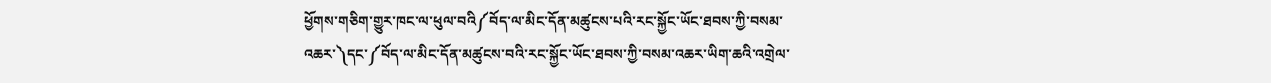ཕྱོགས་གཅིག་གྱུར་ཁང་ལ་ཕུལ་བའི༼བོད་ལ་མིང་དོན་མཚུངས་པའི་རང་སྐྱོང་ཡོང་ཐབས་ཀྱི་བསམ་འཆར་༽དང་༼བོད་ལ་མིང་དོན་མཚུངས་བའི་རང་སྐྱོང་ཡོང་ཐབས་ཀྱི་བསམ་འཆར་ཡིག་ཆའི་འགྲེལ་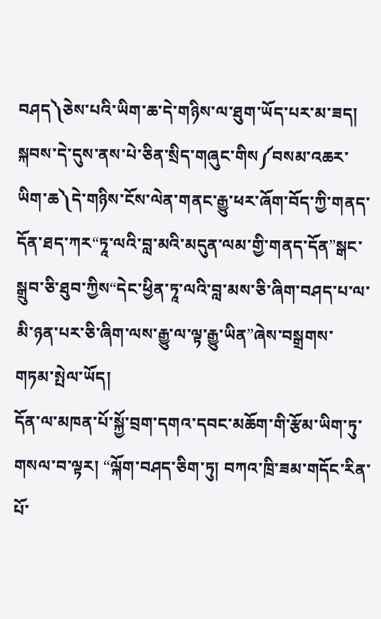བཤད༽ཅེས་པའི་ཡིག་ཆ་དེ་གཉིས་ལ་ཐུག་ཡོད་པར་མ་ཟད། སྐབས་དེ་དུས་ནས་པེ་ཅིན་སྲིད་གཞུང་གིས༼བསམ་འཆར་ཡིག་ཆ༽དེ་གཉིས་ངོས་ལེན་གནང་རྒྱུ་ཕར་ཞོག་བོད་ཀྱི་གནད་དོན་ཐད་ཀར“ཏཱ་ལའི་བླ་མའི་མདུན་ལམ་གྱི་གནད་དོན”སྒང་སྒྲུབ་ཅི་ཐུབ་ཀྱིས“དེང་ཕྱིན་ཏཱ་ལའི་བླ་མས་ཅི་ཞིག་བཤད་པ་ལ་མི་ཉན་པར་ཅི་ཞིག་ལས་རྒྱུ་ལ་ལྟ་རྒྱུ་ཡིན”ཞེས་བསྒྲགས་གཏམ་སྤེལ་ཡོད།
དོན་ལ་མཁན་པོ་སྐྱོ་བྲག་དགའ་དབང་མཆོག་གི་རྩོམ་ཡིག་ཏུ་གསལ་བ་ལྟར། “ལྐོག་བཤད་ཅིག་ཏུ། བཀའ་ཁྲི་ཟམ་གདོང་རིན་པོ་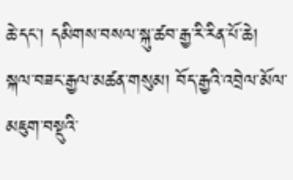ཆེ་དང་། དམིགས་བསལ་སྐུ་ཚབ་རྒྱ་རི་རིན་པོ་ཆེ། སྐལ་བཟང་རྒྱལ་མཚན་གསུམ། བོད་རྒྱའི་འབྲེལ་མོལ་མཇུག་བསྡུའི་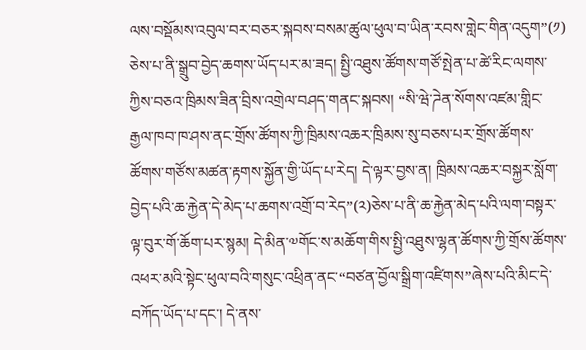ལས་བསྡོམས་འབུལ་བར་བཅར་སྐབས་བསམ་ཚུལ་ཕུལ་བ་ཡིན་རབས་གླེང་གིན་འདུག”(༡) ཅེས་པ་ནི་སྒྲུབ་བྱེད་ཆགས་ཡོད་པར་མ་ཟད། སྤྱི་འཐུས་ཚོགས་གཙོ་སྤེན་པ་ཚེ་རིང་ལགས་ཀྱིས་བཅའ་ཁྲིམས་ཟིན་བྲིས་འགྲེལ་བཤད་གནང་སྐབས། “སི་ཝེ་ཌེན་སོགས་འཛམ་གླིང་རྒྱལ་ཁབ་ཁ་ཤས་ནང་གྲོས་ཚོགས་ཀྱི་ཁྲིམས་འཆར་ཁྲིམས་སུ་བཅས་པར་གྲོས་ཚོགས་ཚོགས་གཙོས་མཚན་རྟགས་སྐྱོན་གྱི་ཡོད་པ་རེད། དེ་ལྟར་བྱས་ན། ཁྲིམས་འཆར་བསྐྱར་སློག་བྱེད་པའི་ཆ་རྐྱེན་དེ་མེད་པ་ཆགས་འགྲོ་བ་རེད”(༢)ཅེས་པ་ནི་ཆ་རྐྱེན་མེད་པའི་ལག་བསྟར་ལྟ་བུར་གོ་ཆོག་པར་སྙམ། དེ་མིན་༧གོང་ས་མཆོག་གིས་སྤྱི་འཐུས་ལྷན་ཚོགས་ཀྱི་གྲོས་ཚོགས་འཕར་མའི་སྟེང་ཕུལ་བའི་གསུང་འཕྲིན་ནང་“བཙན་བྱོལ་སྒྲིག་འཛིགས”ཞེས་པའི་མིང་དེ་བཀོད་ཡོད་པ་དང་། དེ་ནས་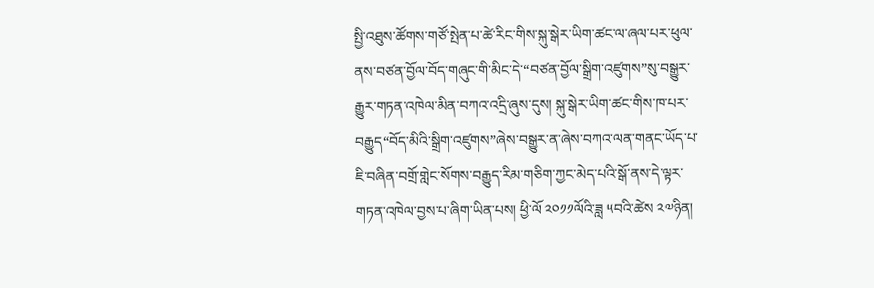སྤྱི་འཐུས་ཚོགས་གཙོ་སྤེན་པ་ཚེ་རིང་གིས་སྐུ་སྒེར་ཡིག་ཚང་ལ་ཞལ་པར་ཕུལ་ནས་བཙན་བྱོལ་བོད་གཞུང་གི་མིང་དེ་“བཙན་བྱོལ་སྒྲིག་འཛུགས”སུ་བསྒྱུར་རྒྱུར་གཏན་འཁེལ་མིན་བཀའ་འདྲི་ཞུས་དུས། སྐུ་སྒེར་ཡིག་ཚང་གིས་ཁ་པར་བརྒྱུད“བོད་མིའི་སྒྲིག་འཛུགས”ཞེས་བསྒྱུར་ན་ཞེས་བཀའ་ལན་གནང་ཡོད་པ་ཇི་བཞིན་བགྲོ་གླེང་སོགས་བརྒྱུད་རིམ་གཅིག་ཀྱང་མེད་པའི་སྒོ་ནས་དེ་ལྟར་གཏན་འཁེལ་བྱས་པ་ཞིག་ཡིན་པས། ཕྱི་ལོ ༢༠༡༡ལོའི་ཟླ ༥བའི་ཚེས ༢༧ཉིན།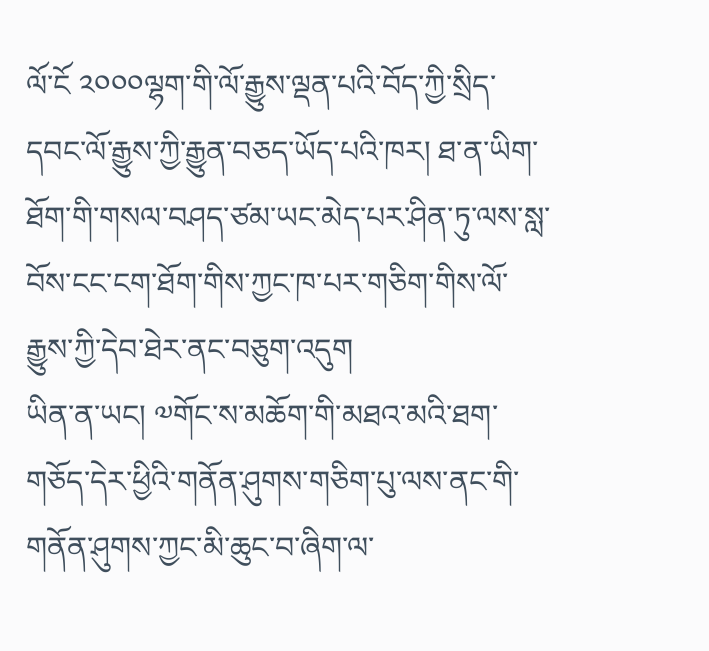ལོ་ངོ ༢༠༠༠ལྷག་གི་ལོ་རྒྱུས་ལྡན་པའི་བོད་ཀྱི་སྲིད་དབང་ལོ་རྒྱུས་ཀྱི་རྒྱུན་བཅད་ཡོད་པའི་ཁར། ཐ་ན་ཡིག་ཐོག་གི་གསལ་བཤད་ཙམ་ཡང་མེད་པར་ཤིན་ཏུ་ལས་སླ་བོས་ངང་ངག་ཐོག་གིས་ཀྱང་ཁ་པར་གཅིག་གིས་ལོ་རྒྱུས་ཀྱི་དེབ་ཐེར་ནང་བཅུག་འདུག
ཡིན་ན་ཡང། ༧གོང་ས་མཆོག་གི་མཐའ་མའི་ཐག་གཅོད་དེར་ཕྱིའི་གནོན་ཤུགས་གཅིག་པུ་ལས་ནང་གི་གནོན་ཤུགས་ཀྱང་མི་ཆུང་བ་ཞིག་ལ་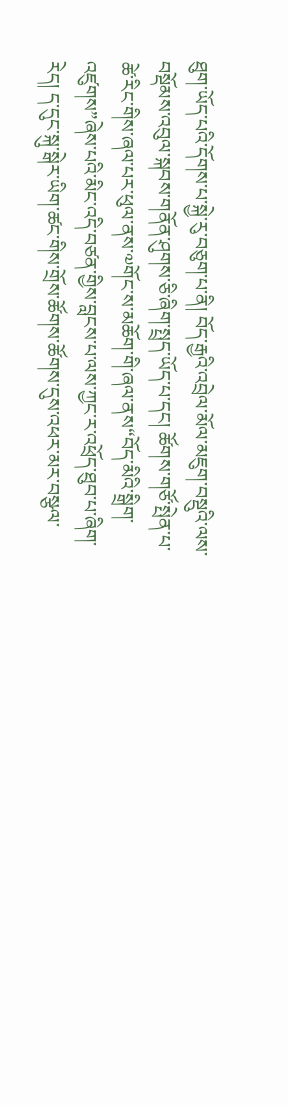ཐུག་ཡོད་པའི་དོགས་པ་སྐྱེ་རུ་བཅུག་པ་ནི། བོད་རྒྱའི་འབྲེལ་མོལ་མཇུག་བསྡུའི་ལས་བསྡོམས་འབུལ་སྐབས་གནོན་ཤུགས་ཅི་ཞིག་སྤྲད་ཡོད་པ་དང། ཚོགས་གཙོ་སྤེན་པ་ཚེ་རིང་གིས་ཞལ་པར་ཕུལ་ནས་༧གོང་ས་མཆོག་གི་ཞལ་ནས“བོད་མིའི་སྒྲིག་འཛུགས”ཞེས་པའི་མིང་འདི་བཙན་གྱིས་བླངས་པ་ལས་ཀྱང་ར་འཕྲོད་ཐུབ་པ་ཞིག་རེད། ད་དུང་སྐུ་སྒེར་ཡིག་ཚང་གིས་གྲོས་ཚོགས་ཚོགས་དུས་འཕར་མར་བསྩལ་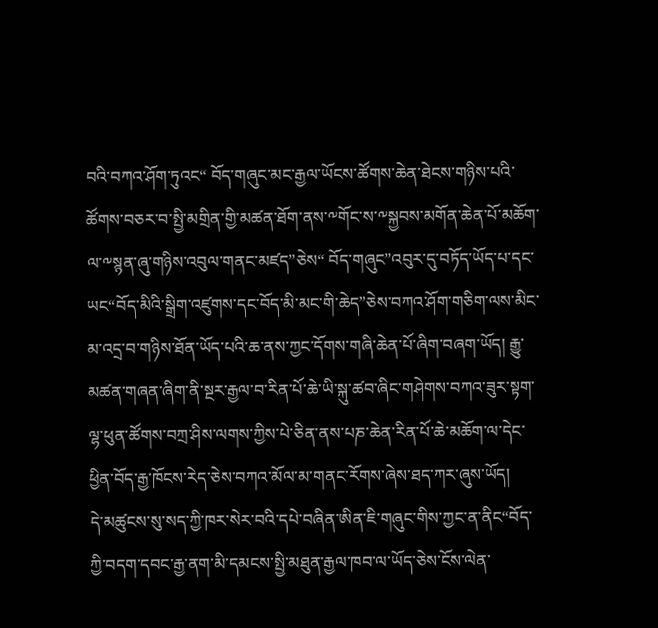བའི་བཀའ་ཤོག་ཏུའང“ བོད་གཞུང་མང་རྒྱལ་ཡོངས་ཚོགས་ཆེན་ཐེངས་གཉིས་པའི་ཚོགས་བཅར་བ་སྤྱི་མགྲིན་གྱི་མཚན་ཐོག་ནས་༸གོང་ས་༸སྐྱབས་མགོན་ཆེན་པོ་མཆོག་ལ་༸སྙན་ཞུ་གཉིས་འབུལ་གནང་མཛད”ཅེས“ བོད་གཞུང”འབུར་དུ་བཏོད་ཡོད་པ་དང་ཡང“བོད་མིའི་སྒྲིག་འཛུགས་དང་བོད་མི་མང་གི་ཆེད”ཅེས་བཀའ་ཤོག་གཅིག་ལས་མིང་མ་འདྲ་བ་གཉིས་ཐོན་ཡོད་པའི་ཆ་ནས་ཀྱང་དོགས་གཞི་ཆེན་པོ་ཞིག་བཞག་ཡོད། རྒྱུ་མཚན་གཞན་ཞིག་ནི་སྔར་རྒྱལ་བ་རིན་པོ་ཆེ་ཡི་སྐུ་ཚབ་ཞིང་གཤེགས་བཀའ་ཟུར་སྟག་ལྷ་ཕུན་ཚོགས་བཀྲ་ཤིས་ལགས་ཀྱིས་པེ་ཅིན་ནས་པཎ་ཆེན་རིན་པོ་ཆེ་མཆོག་ལ་དེང་ཕྱིན་བོད་རྒྱ་ཁོངས་རེད་ཅེས་བཀའ་མོལ་མ་གནང་རོགས་ཞེས་ཐད་ཀར་ཞུས་ཡོད།
དེ་མཚུངས་སུ་སད་ཀྱི་ཁར་སེར་བའི་དཔེ་བཞིན་ཨིན་ཇི་གཞུང་གིས་ཀྱང་ན་ནིང“བོད་ཀྱི་བདག་དབང་རྒྱ་ནག་མི་དམངས་སྤྱི་མཐུན་རྒྱལ་ཁབ་ལ་ཡོད་ཅེས་ངོས་ལེན་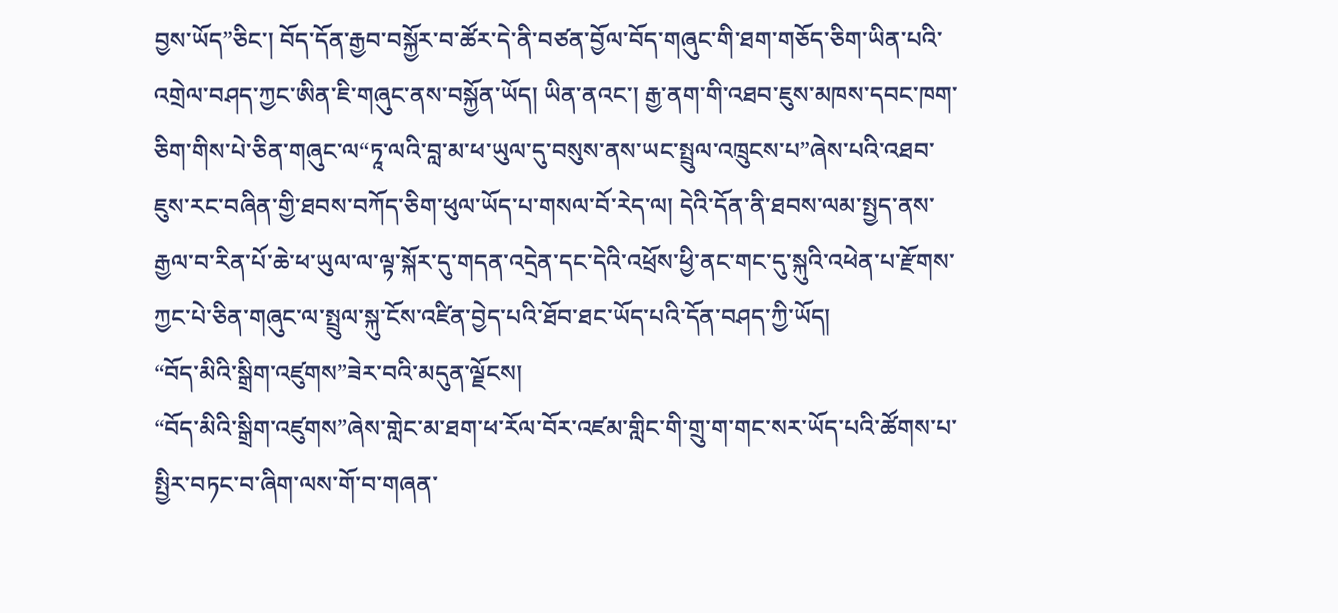བྱས་ཡོད”ཅིང་། བོད་དོན་རྒྱབ་བསྐྱོར་བ་ཚོར་དེ་ནི་བཙན་བྱོལ་བོད་གཞུང་གི་ཐག་གཅོད་ཅིག་ཡིན་པའི་འགྲེལ་བཤད་ཀྱང་ཨིན་ཇི་གཞུང་ནས་བསྐྱོན་ཡོད། ཡིན་ནའང་། རྒྱ་ནག་གི་འཐབ་ཇུས་མཁས་དབང་ཁག་ཅིག་གིས་པེ་ཅིན་གཞུང་ལ“ཏཱ་ལའི་བླ་མ་ཕ་ཡུལ་དུ་བསུས་ནས་ཡང་སྤྲུལ་འཁྲུངས་པ”ཞེས་པའི་འཐབ་ཇུས་རང་བཞིན་གྱི་ཐབས་བཀོད་ཅིག་ཕུལ་ཡོད་པ་གསལ་བོ་རེད་ལ། དེའི་དོན་ནི་ཐབས་ལམ་སྤྱད་ནས་རྒྱལ་བ་རིན་པོ་ཆེ་ཕ་ཡུལ་ལ་ལྟ་སྐོར་དུ་གདན་འདྲེན་དང་དེའི་འཕྲོས་ཕྱི་ནང་གང་དུ་སྐུའི་འཕེན་པ་རྫོགས་ཀྱང་པེ་ཅིན་གཞུང་ལ་སྤྲུལ་སྐུ་ངོས་འཛིན་བྱེད་པའི་ཐོབ་ཐང་ཡོད་པའི་དོན་བཤད་ཀྱི་ཡོད།
“བོད་མིའི་སྒྲིག་འཛུགས”ཟེར་བའི་མདུན་ལྗོངས།
“བོད་མིའི་སྒྲིག་འཛུགས”ཞེས་གླེང་མ་ཐག་ཕ་རོལ་བོར་འཛམ་གླིང་གི་གྲུ་ག་གང་སར་ཡོད་པའི་ཚོགས་པ་སྤྱིར་བཏང་བ་ཞིག་ལས་གོ་བ་གཞན་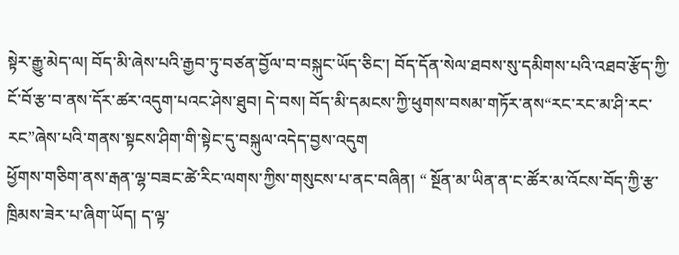སྟེར་རྒྱུ་མེད་ལ། བོད་མི་ཞེས་པའི་རྒྱབ་ཏུ་བཙན་བྱོལ་བ་བསྐུང་ཡོད་ཅིང་། བོད་དོན་སེལ་ཐབས་སུ་དམིགས་པའི་འཐབ་རྩོད་ཀྱི་ངོ་བོ་རྩ་བ་ནས་དོར་ཚར་འདུག་པའང་ཤེས་ཐུབ། དེ་བས། བོད་མི་དམངས་ཀྱི་ཕུགས་བསམ་གཏོར་ནས“རང་རང་མ་ཤི་རང་རང”ཞེས་པའི་གནས་སྟངས་ཤིག་གི་སྟེང་དུ་བསྐུལ་འདེད་བྱས་འདུག
ཕྱོགས་གཅིག་ནས་རྒན་ལྷ་བཟང་ཚེ་རིང་ལགས་ཀྱིས་གསུངས་པ་ནང་བཞིན། “ སྔོན་མ་ཡིན་ན་ང་ཚོར་མ་འོངས་བོད་ཀྱི་རྩ་ཁྲིམས་ཟེར་པ་ཞིག་ཡོད། ད་ལྟ་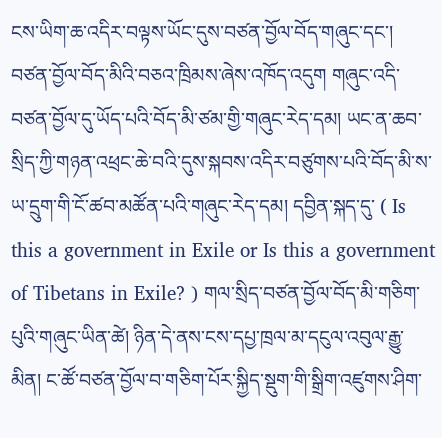ངས་ཡིག་ཆ་འདིར་བལྟས་ཡོང་དུས་བཙན་བྱོལ་བོད་གཞུང་དང་། བཙན་བྱོལ་བོད་མིའི་བཅའ་ཁྲིམས་ཞེས་འཁོད་འདུག གཞུང་འདི་བཙན་བྱོལ་དུ་ཡོད་པའི་བོད་མི་ཙམ་གྱི་གཞུང་རེད་དམ། ཡང་ན་ཆབ་སྲིད་ཀྱི་གཉན་འཕྲང་ཆེ་བའི་དུས་སྐབས་འདིར་བཙུགས་པའི་བོད་མི་ས་ཡ་དྲུག་གི་ངོ་ཚབ་མཚོན་པའི་གཞུང་རེད་དམ། དབྱིན་སྐད་དུ་ ( Is this a government in Exile or Is this a government of Tibetans in Exile? ) གལ་སྲིད་བཙན་བྱོལ་བོད་མི་གཅིག་པུའི་གཞུང་ཡིན་ཚེ། ཉིན་དེ་ནས་ངས་དཔྱ་ཁྲལ་མ་དངུལ་འབུལ་རྒྱུ་མིན། ང་ཚོ་བཙན་བྱོལ་བ་གཅིག་པོར་སྐྱིད་སྡུག་གི་སྒྲིག་འཛུགས་ཤིག་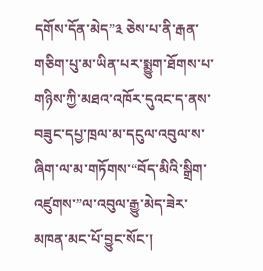དགོས་དོན་མེད”༣ ཅེས་པ་ནི་རྒན་གཅིག་པུ་མ་ཡིན་པར་སྨྱུག་ཐོགས་པ་གཉིས་ཀྱི་མཐའ་འཁོར་དུའང་ད་ནས་བཟུང་དཔྱ་ཁྲལ་མ་དངུལ་འབུལ་ས་ཞིག་ལ་མ་གཏོགས་“བོད་མིའི་སྒྲིག་འཛུགས་”ལ་འབུལ་རྒྱུ་མེད་ཟེར་མཁན་མང་པོ་བྱུང་སོང་།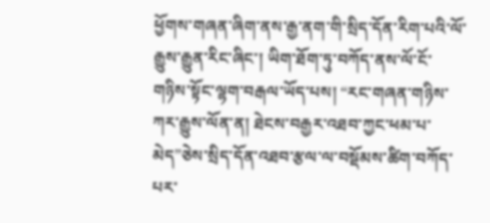ཕྱོགས་གཞན་ཞིག་ནས་རྒྱ་ནག་གི་སྲིད་དོན་རིག་པའི་ལོ་རྒྱུས་རྒྱུན་རིང་ཞིང་། ཡིག་ཐོག་ཏུ་བཀོད་ནས་ལོ་ངོ་གཉིས་སྟོང་ལྷག་བརྒལ་ཡོད་པས། “རང་གཞན་གཉིས་ཀར་རྒྱུས་ལོན་ན། ཐེངས་བརྒྱར་འཐབ་ཀྱང་ཕམ་པ་མེད”ཅེས་སྲིད་དོན་འཐབ་རྩལ་ལ་བསྡོམས་ཚིག་བཀོད་པར་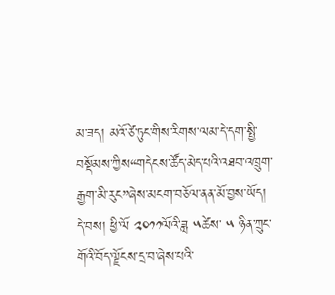མ་ཟད། མའོ་ཙེ་ཏུང་གིས་རིགས་ལམ་དེ་དག་སྤྱི་བསྡོམས་ཀྱིས“གདེངས་ཚོད་མེད་པའི་འཐབ་འཁྲུག་རྒྱག་མི་རུང”ཞེས་མངག་བཅོལ་ནན་མོ་བྱས་ཡོད། དེ་བས། ཕྱི་ལོ ༢༠༡༡ལོའི་ཟླ ༥ཚེས་ ༥ ཉིན་ཀྲུང་གོའི་བོད་ལྗོངས་དྲ་བ་ཞེས་པའི་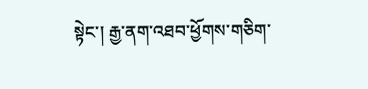སྟེང་། རྒྱ་ནག་འཐབ་ཕྱོགས་གཅིག་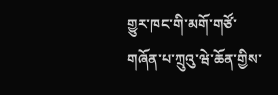གྱུར་ཁང་གི་མགོ་གཙོ་གཞོན་པ་ཀྲུའུ་ཝེ་ཆོན་གྱིས་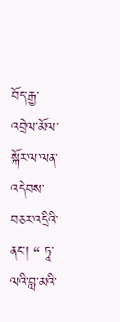བོད་རྒྱ་འབྲེལ་མོལ་སྐོར་ལ་ལན་འདེབས་བཅར་འདྲིའི་ནང་། “ ཏཱ་ལའི་བླ་མའི་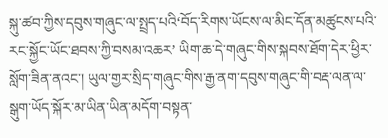སྐུ་ཚབ་ཀྱིས་དབུས་གཞུང་ལ་སྤྲད་པའི‘བོད་རིགས་ཡོངས་ལ་མིང་དོན་མཚུངས་པའི་རང་སྐྱོང་ཡོང་ཐབས་ཀྱི་བསམ་འཆར’ ཡིག་ཆ་དེ་གཞུང་གིས་སྐབས་ཐོག་དེར་ཕྱིར་སློག་ཟིན་ནའང་། ཡུལ་གྱར་སྲིད་གཞུང་གིས་རྒྱ་ནག་དབུས་གཞུང་གི་བརྡ་ལན་ལ་སྒུག་ཡོད་སྐོར་མ་ཡིན་ཡིན་མདོག་བསྟན་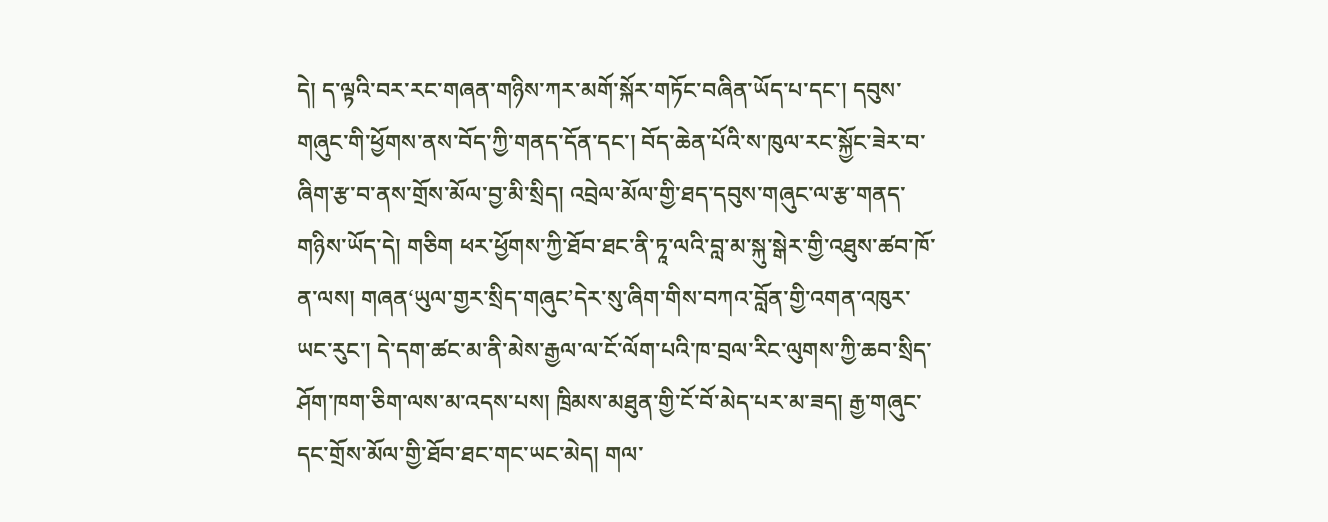དེ། ད་ལྟའི་བར་རང་གཞན་གཉིས་ཀར་མགོ་སྐོར་གཏོང་བཞིན་ཡོད་པ་དང་། དབུས་གཞུང་གི་ཕྱོགས་ནས་བོད་ཀྱི་གནད་དོན་དང་། བོད་ཆེན་པོའི་ས་ཁུལ་རང་སྐྱོང་ཟེར་བ་ཞིག་རྩ་བ་ནས་གྲོས་མོལ་བྱ་མི་སྲིད། འབྲེལ་མོལ་གྱི་ཐད་དབུས་གཞུང་ལ་རྩ་གནད་གཉིས་ཡོད་དེ། གཅིག ཕར་ཕྱོགས་ཀྱི་ཐོབ་ཐང་ནི་ཏཱ་ལའི་བླ་མ་སྐུ་སྒེར་གྱི་འཐུས་ཚབ་ཁོ་ན་ལས། གཞན‘ཡུལ་གྱར་སྲིད་གཞུང’དེར་སུ་ཞིག་གིས་བཀའ་བློན་གྱི་འགན་འཁུར་ཡང་རུང་། དེ་དག་ཚང་མ་ནི་མེས་རྒྱལ་ལ་ངོ་ལོག་པའི་ཁ་བྲལ་རིང་ལུགས་ཀྱི་ཆབ་སྲིད་ཤོག་ཁག་ཅིག་ལས་མ་འདས་པས། ཁྲིམས་མཐུན་གྱི་ངོ་བོ་མེད་པར་མ་ཟད། རྒྱ་གཞུང་དང་གྲོས་མོལ་གྱི་ཐོབ་ཐང་གང་ཡང་མེད། གལ་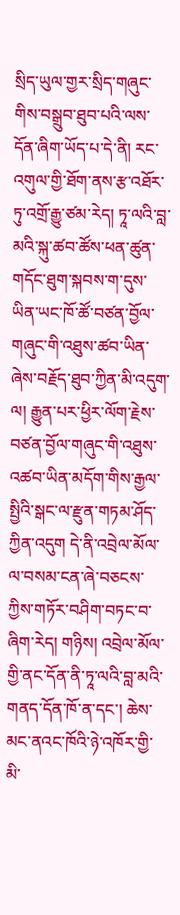སྲིད་ཡུལ་གྱར་སྲིད་གཞུང་གིས་བསྒྲུབ་ཐུབ་པའི་ལས་དོན་ཞིག་ཡོད་པ་དེ་ནི། རང་འགུལ་གྱི་ཐོག་ནས་རྩ་འཐོར་ཏུ་འགྲོ་རྒྱུ་ཙམ་རེད། ཏཱ་ལའི་བླ་མའི་སྐུ་ཚབ་ཚོས་ཕན་ཚུན་གདོང་ཐུག་སྐབས་ག་དུས་ཡིན་ཡང་ཁོ་ཚོ་བཙན་བྱོལ་གཞུང་གི་འཐུས་ཚབ་ཡིན་ཞེས་བརྗོད་ཐུབ་ཀྱིན་མི་འདུག་ལ། རྒྱུན་པར་ཕྱིར་ལོག་རྗེས་བཙན་བྱོལ་གཞུང་གི་འཐུས་འཚབ་ཡིན་མདོག་གིས་རྒྱལ་སྤྱིའི་སྒང་ལ་རྫུན་གཏམ་ཤོད་ཀྱིན་འདུག དེ་ནི་འབྲེལ་མོལ་ལ་བསམ་ངན་ཞེ་བཅངས་ཀྱིས་གཏོར་བཤིག་བཏང་བ་ཞིག་རེད། གཉིས། འབྲེལ་མོལ་གྱི་ནང་དོན་ནི་ཏཱ་ལའི་བླ་མའི་གནད་དོན་ཁོ་ན་དང་། ཆེས་མང་ནའང་ཁོའི་ཉེ་འཁོར་གྱི་མི་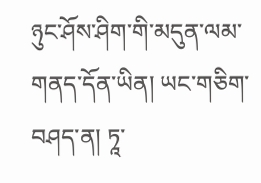ཉུང་ཤོས་ཤིག་གི་མདུན་ལམ་གནད་དོན་ཡིན། ཡང་གཅིག་བཤད་ན། ཏཱ་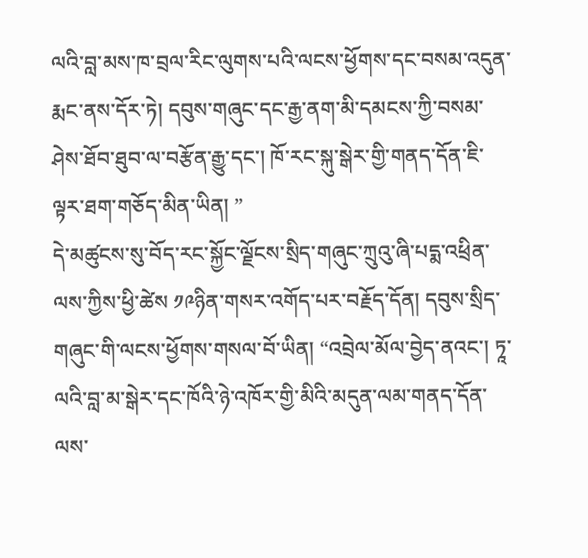ལའི་བླ་མས་ཁ་བྲལ་རིང་ལུགས་པའི་ལངས་ཕྱོགས་དང་བསམ་འདུན་རྨང་ནས་དོར་ཏེ། དབུས་གཞུང་དང་རྒྱ་ནག་མི་དམངས་ཀྱི་བསམ་ཤེས་ཐོབ་ཐུབ་ལ་བརྩོན་རྒྱུ་དང་། ཁོ་རང་སྐུ་སྒེར་གྱི་གནད་དོན་ཇི་ལྟར་ཐག་གཅོད་མིན་ཡིན། ”
དེ་མཚུངས་སུ་བོད་རང་སྐྱོང་ལྗོངས་སྲིད་གཞུང་ཀྲུའུ་ཞི་པདྨ་འཕྲིན་ལས་ཀྱིས་ཕྱི་ཚེས ༡༩ཉིན་གསར་འགོད་པར་བརྗོད་དོན། དབུས་སྲིད་གཞུང་གི་ལངས་ཕྱོགས་གསལ་བོ་ཡིན། “འབྲེལ་མོལ་བྱེད་ནའང་། ཏཱ་ལའི་བླ་མ་སྒེར་དང་ཁོའི་ཉེ་འཁོར་གྱི་མིའི་མདུན་ལམ་གནད་དོན་ལས་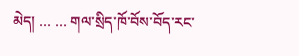མེད། … … གལ་སྲིད་ཁོ་བོས་བོད་རང་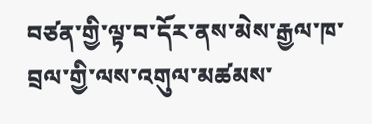བཙན་གྱི་ལྟ་བ་དོར་ནས་མེས་རྒྱལ་ཁ་བྲལ་གྱི་ལས་འགུལ་མཚམས་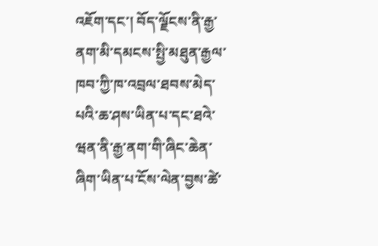འཇོག་དང་། བོད་ལྗོངས་ནི་རྒྱ་ནག་མི་དམངས་སྤྱི་མཐུན་རྒྱལ་ཁབ་ཀྱི་ཁ་འབྲལ་ཐབས་མེད་པའི་ཆ་ཤས་ཡིན་པ་དང་ཐའེ་ཝན་ནི་རྒྱ་ནག་གི་ཞིང་ཆེན་ཞིག་ཡིན་པ་ངོས་ལེན་བྱས་ཚེ་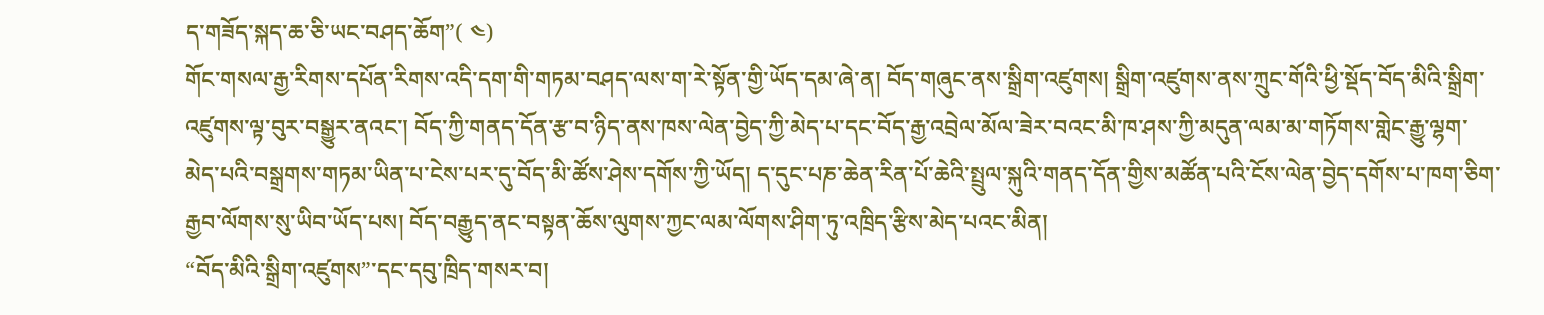ད་གཟོད་སྐད་ཆ་ཅི་ཡང་བཤད་ཆོག”( ༤)
གོང་གསལ་རྒྱ་རིགས་དཔོན་རིགས་འདི་དག་གི་གཏམ་བཤད་ལས་ག་རེ་སྟོན་གྱི་ཡོད་དམ་ཞེ་ན། བོད་གཞུང་ནས་སྒྲིག་འཛུགས། སྒྲིག་འཛུགས་ནས་ཀྲུང་གོའི་ཕྱི་སྡོད་བོད་མིའི་སྒྲིག་འཛུགས་ལྟ་བུར་བསྒྱུར་ནའང་། བོད་ཀྱི་གནད་དོན་རྩ་བ་ཉིད་ནས་ཁས་ལེན་བྱེད་ཀྱི་མེད་པ་དང་བོད་རྒྱ་འབྲེལ་མོལ་ཟེར་བའང་མི་ཁ་ཤས་ཀྱི་མདུན་ལམ་མ་གཏོགས་གླེང་རྒྱུ་ལྷག་མེད་པའི་བསྒྲགས་གཏམ་ཡིན་པ་ངེས་པར་དུ་བོད་མི་ཚོས་ཤེས་དགོས་ཀྱི་ཡོད། ད་དུང་པཎ་ཆེན་རིན་པོ་ཆེའི་སྤྲུལ་སྐུའི་གནད་དོན་གྱིས་མཚོན་པའི་ངོས་ལེན་བྱེད་དགོས་པ་ཁག་ཅིག་རྒྱབ་ལོགས་སུ་ཡིབ་ཡོད་པས། བོད་བརྒྱུད་ནང་བསྟན་ཆོས་ལུགས་ཀྱང་ལམ་ལོགས་ཤིག་ཏུ་འཁྲིད་རྩིས་མེད་པའང་མིན།
“བོད་མིའི་སྒྲིག་འཛུགས”་དང་དབུ་ཁྲིད་གསར་བ།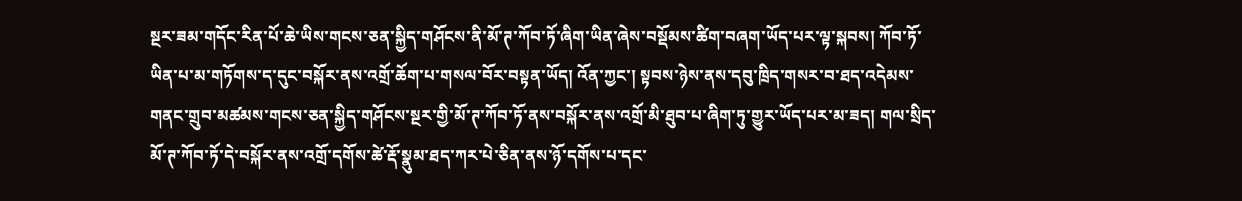སྔར་ཟམ་གདོང་རིན་པོ་ཆེ་ཡིས་གངས་ཅན་སྐྱིད་གཤོངས་ནི་མོ་ཊ་ཀོབ་ཏོ་ཞིག་ཡིན་ཞེས་བསྡོམས་ཚིག་བཞག་ཡོད་པར་ལྟ་སྐབས། ཀོབ་ཏོ་ཡིན་པ་མ་གཏོགས་ད་དུང་བསྐོར་ནས་འགྲོ་ཆོག་པ་གསལ་བོར་བསྟན་ཡོད། འོན་ཀྱང་། སྟབས་ཉེས་ནས་དབུ་ཁྲིད་གསར་བ་ཐད་འདེམས་གནང་གྲུབ་མཚམས་གངས་ཅན་སྐྱིད་གཤོངས་སྔར་གྱི་མོ་ཊ་ཀོབ་ཏོ་ནས་བསྐོར་ནས་འགྲོ་མི་ཐུབ་པ་ཞིག་ཏུ་གྱུར་ཡོད་པར་མ་ཟད། གལ་སྲིད་མོ་ཊ་ཀོབ་ཏོ་དེ་བསྐོར་ནས་འགྲོ་དགོས་ཚེ་རྡོ་སྣུམ་ཐད་ཀར་པེ་ཅིན་ནས་ཉོ་དགོས་པ་དང་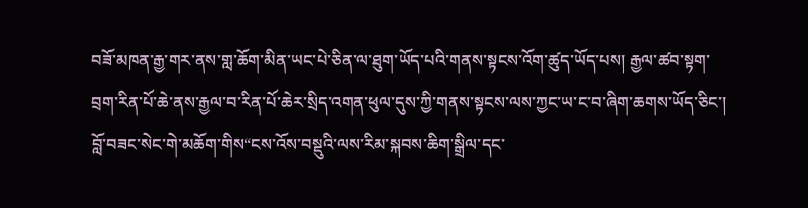བཟོ་མཁན་རྒྱ་གར་ནས་གླ་ཆོག་མིན་ཡང་པེ་ཅིན་ལ་ཐུག་ཡོད་པའི་གནས་སྟངས་འོག་ཚུད་ཡོད་པས། རྒྱལ་ཚབ་སྟག་བྲག་རིན་པོ་ཆེ་ནས་རྒྱལ་བ་རིན་པོ་ཆེར་སྲིད་འགན་ཕུལ་དུས་ཀྱི་གནས་སྟངས་ལས་ཀྱང་ཡ་ང་བ་ཞིག་ཆགས་ཡོད་ཅིང་། བློ་བཟང་སེང་གེ་མཆོག་གིས“ངས་འོས་བསྡུའི་ལས་རིམ་སྐབས་ཆིག་སྒྲིལ་དང་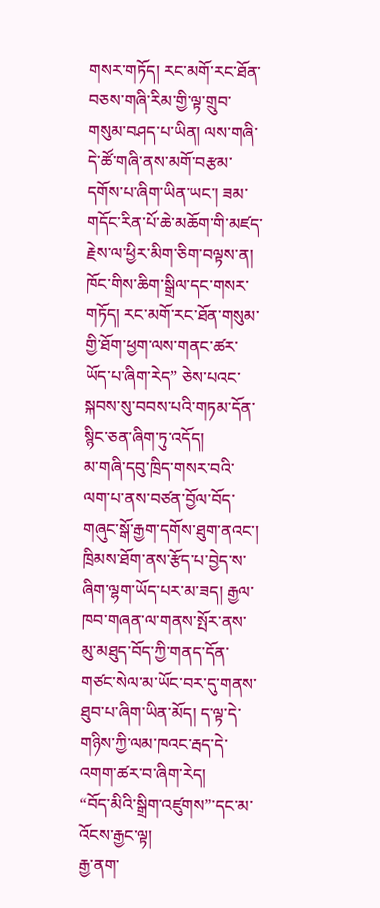གསར་གཏོད། རང་མགོ་རང་ཐོན་བཅས་གཞི་རིམ་གྱི་ལྟ་གྲུབ་གསུམ་བཤད་པ་ཡིན། ལས་གཞི་དེ་ཚོ་གཞི་ནས་མགོ་བརྩམ་དགོས་པ་ཞིག་ཡིན་ཡང་། ཟམ་གདོང་རིན་པོ་ཆེ་མཆོག་གི་མཛད་རྗེས་ལ་ཕྱིར་མིག་ཅིག་བལྟས་ན། ཁོང་གིས་ཆིག་སྒྲིལ་དང་གསར་གཏོད། རང་མགོ་རང་ཐོན་གསུམ་གྱི་ཐོག་ཕྱག་ལས་གནང་ཚར་ཡོད་པ་ཞིག་རེད” ཅེས་པའང་སྐབས་སུ་བབས་པའི་གཏམ་དོན་སྙིང་ཅན་ཞིག་ཏུ་འདོད།
མ་གཞི་དབུ་ཁྲིད་གསར་བའི་ལག་པ་ནས་བཙན་བྱོལ་བོད་གཞུང་སྒོ་རྒྱག་དགོས་ཐུག་ནའང་། ཁྲིམས་ཐོག་ནས་རྩོད་པ་བྱེད་ས་ཞིག་ལྷག་ཡོད་པར་མ་ཟད། རྒྱལ་ཁབ་གཞན་ལ་གནས་སྤོར་ནས་མུ་མཐུད་བོད་ཀྱི་གནད་དོན་གཙང་སེལ་མ་ཡོང་བར་དུ་གནས་ཐུབ་པ་ཞིག་ཡིན་མོད། ད་ལྟ་དེ་གཉིས་ཀྱི་ལམ་ཁའང་རྦད་དེ་འགག་ཚར་བ་ཞིག་རེད།
“བོད་མིའི་སྒྲིག་འཛུགས”་དང་མ་འོངས་རྒྱང་ལྟ།
རྒྱ་ནག་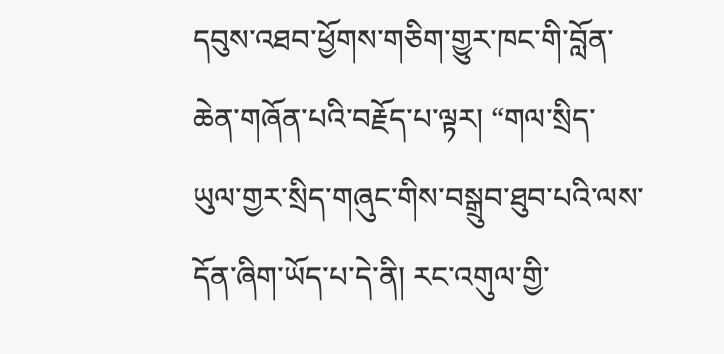དབུས་འཐབ་ཕྱོགས་གཅིག་གྱུར་ཁང་གི་བློན་ཆེན་གཞོན་པའི་བརྗོད་པ་ལྟར། “གལ་སྲིད་ཡུལ་གྱར་སྲིད་གཞུང་གིས་བསྒྲུབ་ཐུབ་པའི་ལས་དོན་ཞིག་ཡོད་པ་དེ་ནི། རང་འགུལ་གྱི་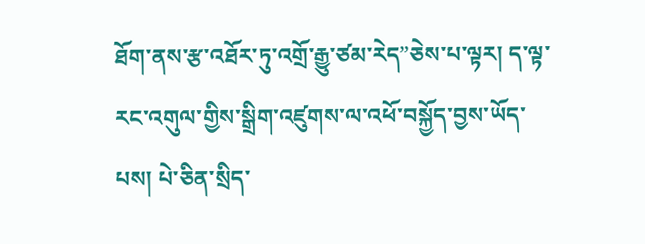ཐོག་ནས་རྩ་འཐོར་ཏུ་འགྲོ་རྒྱུ་ཙམ་རེད”ཅེས་པ་ལྟར། ད་ལྟ་རང་འགུལ་གྱིས་སྒྲིག་འཛུགས་ལ་འཕོ་བསྐྱོད་བྱས་ཡོད་པས། པེ་ཅིན་སྲིད་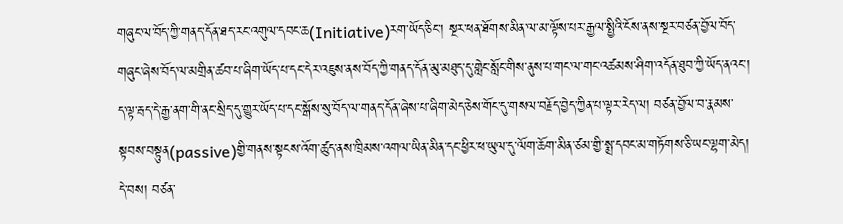གཞུང་ལ་བོད་ཀྱི་གནད་དོན་ཐད་རང་འགུལ་དབང་ཆ(Initiative)རག་ཡོད་ཅིང་། སྔར་ཕན་ཐོགས་མིན་ལ་མ་ལྟོས་པར་རྒྱལ་སྤྱིའི་ངོས་ནས་སྔར་བཙན་བྱོལ་བོད་གཞུང་ཞེས་བོད་ལ་མགྲིན་ཚབ་པ་ཞིག་ཡོད་པ་དང་དེར་འཇུས་ནས་བོད་ཀྱི་གནད་དོན་མུ་མཐུད་དུ་གླེང་སློང་གིས་ནུས་པ་གང་ལ་གང་འཚམས་ཤིག་འདོན་ཐུབ་ཀྱི་ཡོད་ནའང་། ད་ལྟ་རྦད་དེ་རྒྱ་ནག་གི་ནང་སྲིད་དུ་གྱུར་ཡོད་པ་དང་སྒོས་སུ་བོད་ལ་གནད་དོན་ཞེས་པ་ཞིག་མེད་ཅེས་གོང་དུ་གསལ་བརྗོད་བྱེད་ཀྱིན་པ་ལྟར་རེད་ལ། བཙན་བྱོལ་བ་རྣམས་སྟབས་བསྟུན(passive)གྱི་གནས་སྟངས་འོག་ཚུད་ནས་ཁྲིམས་འགལ་ཡིན་མིན་དང་ཕྱིར་ཕ་ཡུལ་དུ་ལོག་ཆོག་མིན་ཙམ་གྱི་སྨྲ་དབང་མ་གཏོགས་ཅི་ཡང་ལྷག་མེད། དེ་བས། བཙན་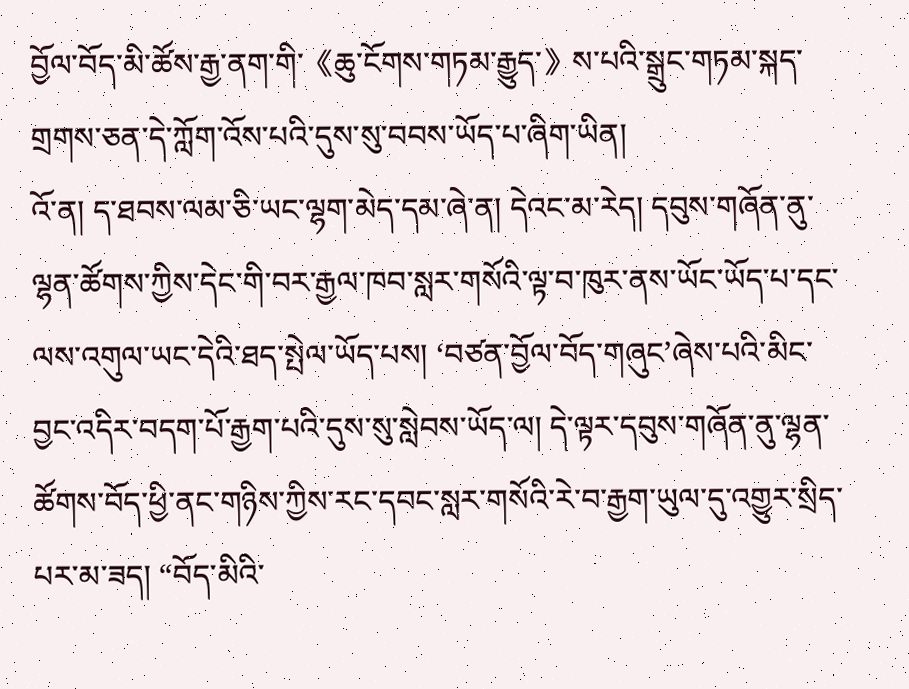བྱོལ་བོད་མི་ཚོས་རྒྱ་ནག་གི་《ཆུ་ངོགས་གཏམ་རྒྱུད་》ས་པའི་སྒྲུང་གཏམ་སྐད་གྲགས་ཅན་དེ་ཀློག་འོས་པའི་དུས་སུ་བབས་ཡོད་པ་ཞིག་ཡིན།
འོ་ན། ད་ཐབས་ལམ་ཅི་ཡང་ལྷག་མེད་དམ་ཞེ་ན། དེའང་མ་རེད། དབུས་གཞོན་ནུ་ལྷན་ཚོགས་ཀྱིས་དེང་གི་བར་རྒྱལ་ཁབ་སླར་གསོའི་ལྟ་བ་ཁུར་ནས་ཡོང་ཡོད་པ་དང་ལས་འགུལ་ཡང་དེའི་ཐད་སྤེལ་ཡོད་པས། ‘བཙན་བྱོལ་བོད་གཞུང’ཞེས་པའི་མིང་བྱང་འདིར་བདག་པོ་རྒྱག་པའི་དུས་སུ་སླེབས་ཡོད་ལ། དེ་ལྟར་དབུས་གཞོན་ནུ་ལྷན་ཚོགས་བོད་ཕྱི་ནང་གཉིས་ཀྱིས་རང་དབང་སླར་གསོའི་རེ་བ་རྒྱག་ཡུལ་དུ་འགྱུར་སྲིད་པར་མ་ཟད། “བོད་མིའི་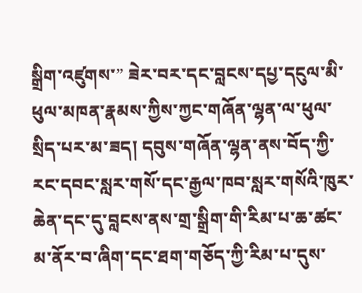སྒྲིག་འཛུགས་” ཟེར་བར་དང་བླངས་དཔྱ་དངུལ་མི་ཕུལ་མཁན་རྣམས་ཀྱིས་ཀྱང་གཞོན་ལྷན་ལ་ཕུལ་སྲིད་པར་མ་ཟད། དབུས་གཞོན་ལྷན་ནས་བོད་ཀྱི་རང་དབང་སླར་གསོ་དང་རྒྱལ་ཁབ་སླར་གསོའི་ཁུར་ཆེན་དང་དུ་བླངས་ནས་གྲ་སྒྲིག་གི་རིམ་པ་ཆ་ཚང་མ་ནོར་བ་ཞིག་དང་ཐག་གཅོད་ཀྱི་རིམ་པ་དུས་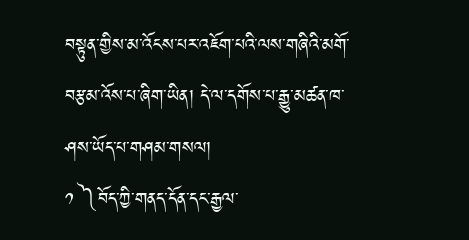བསྟུན་གྱིས་མ་འོངས་པར་འཇོག་པའི་ལས་གཞིའི་མགོ་བརྩམ་འོས་པ་ཞིག་ཡིན། དེ་ལ་དགོས་པ་རྒྱུ་མཚན་ཁ་ཤས་ཡོད་པ་གཤམ་གསལ།
༡ ༽བོད་ཀྱི་གནད་དོན་དང་རྒྱལ་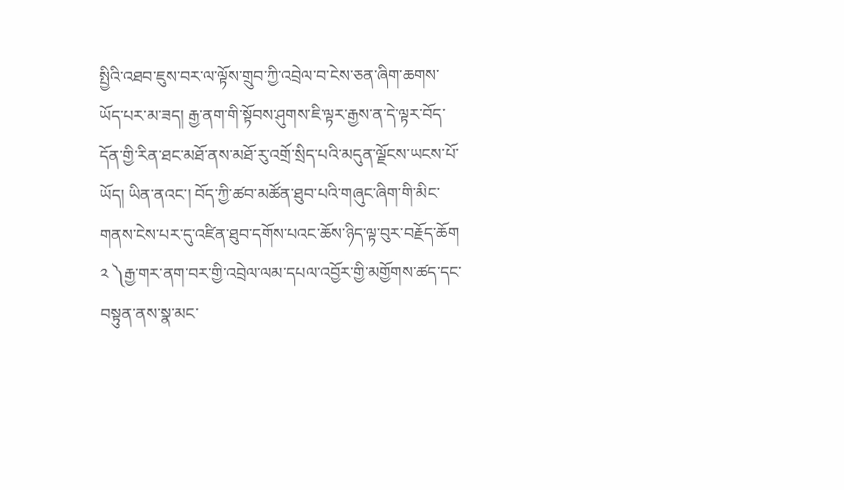སྤྱིའི་འཐབ་ཇུས་བར་ལ་ལྟོས་གྲུབ་ཀྱི་འབྲེལ་བ་ངེས་ཅན་ཞིག་ཆགས་ཡོད་པར་མ་ཟད། རྒྱ་ནག་གི་སྟོབས་ཤུགས་ཇི་ལྟར་རྒྱས་ན་དེ་ལྟར་བོད་དོན་གྱི་རིན་ཐང་མཐོ་ནས་མཐོ་རུ་འགྲོ་སྲིད་པའི་མདུན་ལྗོངས་ཡངས་པོ་ཡོད། ཡིན་ནའང་། བོད་ཀྱི་ཚབ་མཚོན་ཐུབ་པའི་གཞུང་ཞིག་གི་མིང་གནས་ངེས་པར་དུ་འཛིན་ཐུབ་དགོས་པའང་ཆོས་ཉིད་ལྟ་བུར་བརྗོད་ཆོག
༢ ༽རྒྱ་གར་ནག་བར་གྱི་འབྲེལ་ལམ་དཔལ་འབྱོར་གྱི་མགྱོགས་ཚད་དང་བསྟུན་ནས་སྣ་མང་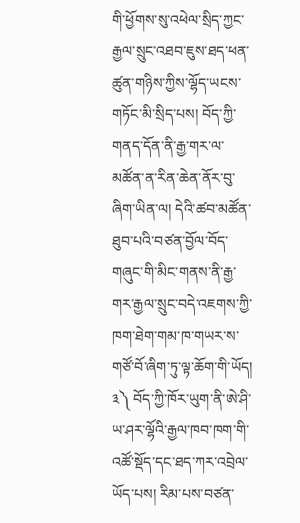གི་ཕྱོགས་སུ་འཕེལ་སྲིད་ཀྱང་རྒྱལ་སྲུང་འཐབ་ཇུས་ཐད་ཕན་ཚུན་གཉིས་ཀྱིས་ལྷོད་ཡངས་གཏོང་མི་སྲིད་པས། བོད་ཀྱི་གནད་དོན་ནི་རྒྱ་གར་ལ་མཚོན་ན་རིན་ཆེན་ནོར་བུ་ཞིག་ཡིན་ལ། དེའི་ཚབ་མཚོན་ཐུབ་པའི་བཙན་བྱོལ་བོད་གཞུང་གི་མིང་གནས་ནི་རྒྱ་གར་རྒྱལ་སྲུང་བདེ་འཇགས་ཀྱི་ཁག་ཐེག་གམ་ཁ་གཡར་ས་གཙོ་བོ་ཞིག་ཏུ་ལྟ་ཆོག་གི་ཡོད།
༣༽ བོད་ཀྱི་ཁོར་ཡུག་ནི་ཨེ་ཤི་ཡ་ཤར་ལྷོའི་རྒྱལ་ཁབ་ཁག་གི་འཚོ་སྡོད་དང་ཐད་ཀར་འབྲེལ་ཡོད་པས། རིམ་པས་བཙན་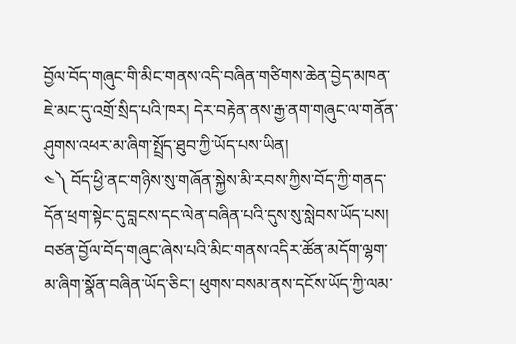བྱོལ་བོད་གཞུང་གི་མིང་གནས་འདི་བཞིན་གཙིགས་ཆེན་བྱེད་མཁན་ཇེ་མང་དུ་འགྲོ་སྲིད་པའི་ཁར། དེར་བརྟེན་ནས་རྒྱ་ནག་གཞུང་ལ་གནོན་ཤུགས་འཕར་མ་ཞིག་སྤྲོད་ཐུབ་ཀྱི་ཡོད་པས་ཡིན།
༤༽ བོད་ཕྱི་ནང་གཉིས་སུ་གཞོན་སྐྱེས་མི་རབས་ཀྱིས་བོད་ཀྱི་གནད་དོན་ཕྲག་སྟེང་དུ་བླངས་དང་ལེན་བཞིན་པའི་དུས་སུ་སླེབས་ཡོད་པས། བཙན་བྱོལ་བོད་གཞུང་ཞེས་པའི་མིང་གནས་འདིར་ཚོན་མདོག་ལྷག་མ་ཞིག་སྣོན་བཞིན་ཡོད་ཅིང་། ཕུགས་བསམ་ནས་དངོས་ཡོད་ཀྱི་ལམ་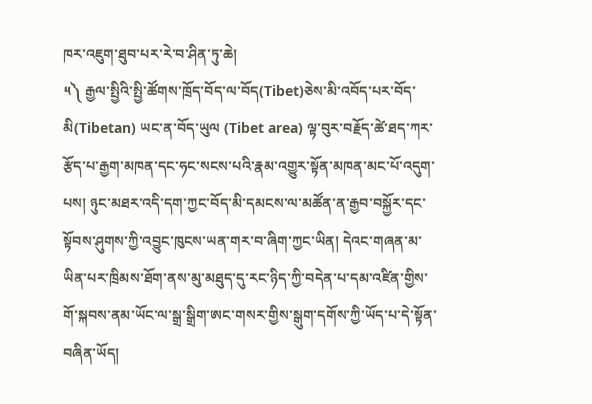ཁར་འཇུག་ཐུབ་པར་རེ་བ་ཤིན་ཏུ་ཆེ།
༥༽ རྒྱལ་སྤྱིའི་སྤྱི་ཚོགས་ཁྲོད་བོད་ལ་བོད(Tibet)ཅེས་མི་འབོད་པར་བོད་མི(Tibetan) ཡང་ན་བོད་ཡུལ (Tibet area) ལྟ་བུར་བརྗོད་ཚེ་ཐད་ཀར་རྩོད་པ་རྒྱག་མཁན་དང་ཧང་སངས་པའི་རྣམ་འགྱུར་སྟོན་མཁན་མང་པོ་འདུག་པས། ཉུང་མཐར་འདི་དག་ཀྱང་བོད་མི་དམངས་ལ་མཚོན་ན་རྒྱབ་བསྐྱོར་དང་སྟོབས་ཤུགས་ཀྱི་འབྱུང་ཁུངས་ཡན་གར་བ་ཞིག་ཀྱང་ཡིན། དེའང་གཞན་མ་ཡིན་པར་ཁྲིམས་ཐོག་ནས་མུ་མཐུད་དུ་རང་ཉིད་ཀྱི་བདེན་པ་དམ་འཛིན་གྱིས་གོ་སྐབས་ནམ་ཡོང་ལ་སྒྲ་སྒྲིག་ཨང་གསར་གྱིས་སྒུག་དགོས་ཀྱི་ཡོད་པ་དེ་སྟོན་བཞིན་ཡོད།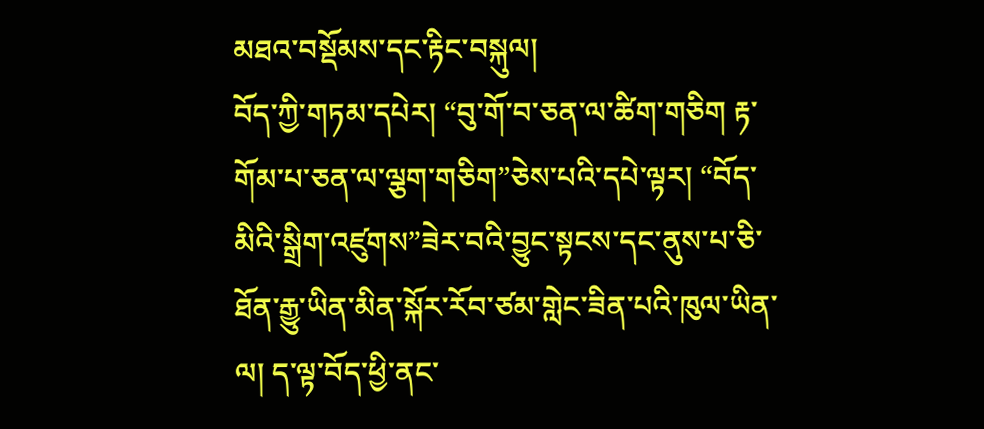མཐའ་བསྡོམས་དང་རྟིང་བསྐུལ།
བོད་ཀྱི་གཏམ་དཔེར། “བུ་གོ་བ་ཅན་ལ་ཚིག་གཅིག རྟ་གོམ་པ་ཅན་ལ་ལྕག་གཅིག”ཅེས་པའི་དཔེ་ལྟར། “བོད་མིའི་སྒྲིག་འཛུགས”ཟེར་བའི་བྱུང་སྟངས་དང་ནུས་པ་ཅི་ཐོན་རྒྱུ་ཡིན་མིན་སྐོར་རོབ་ཙམ་གླེང་ཟིན་པའི་ཁུལ་ཡིན་ལ། ད་ལྟ་བོད་ཕྱི་ནང་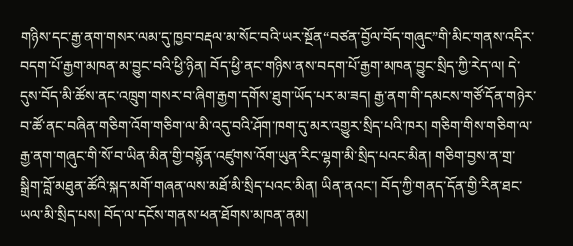གཉིས་དང་རྒྱ་ནག་གསར་ལམ་དུ་ཁྱབ་བརྡལ་མ་སོང་བའི་ཡར་སྔོན“བཙན་བྱོལ་བོད་གཞུང”གི་མིང་གནས་འདིར་བདག་པོ་རྒྱག་མཁན་མ་བྱུང་བའི་ཕྱི་ཉིན། བོད་ཕྱི་ནང་གཉིས་ནས་བདག་པོ་རྒྱག་མཁན་བྱུང་སྲིད་ཀྱི་རེད་ལ། དེ་དུས་བོད་མི་ཚོས་ནང་འཁྲུག་གསར་བ་ཞིག་རྒྱག་དགོས་ཐུག་ཡོད་པར་མ་ཟད། རྒྱ་ནག་གི་དམངས་གཙོ་དོན་གཉེར་བ་ཚོ་ནང་བཞིན་གཅིག་འོག་གཅིག་ལ་མི་འདུ་བའི་ཤོག་ཁག་དུ་མར་འགྱུར་སྲིད་པའི་ཁར། གཅིག་གིས་གཅིག་ལ་རྒྱ་ནག་གཞུང་གི་སོ་བ་ཡིན་མིན་གྱི་བསྙོན་འཛུགས་འོག་ཡུན་རིང་ལྷག་མི་སྲིད་པའང་མིན། གཅིག་བྱས་ན་གྲ་སྒྲིག་བློ་མཐུན་ཚོའི་སྐད་མགོ་གཞན་ལས་མཐོ་མི་སྲིད་པའང་མིན། ཡིན་ནའང་། བོད་ཀྱི་གནད་དོན་གྱི་རིན་ཐང་ཡལ་མི་སྲིད་པས། བོད་ལ་དངོས་གནས་ཕན་ཐོགས་མཁན་ནམ།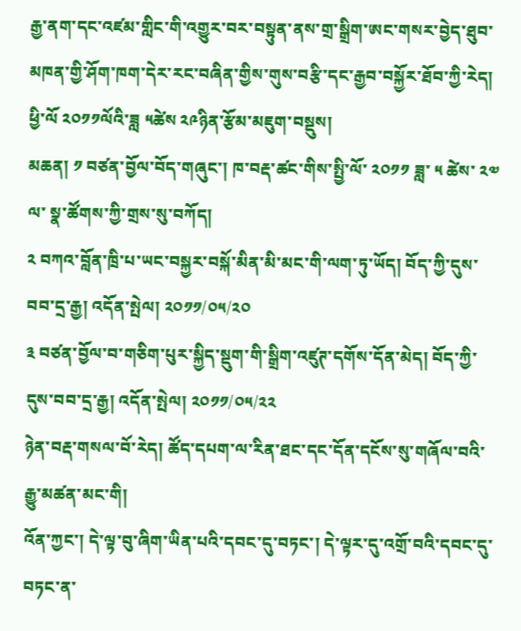རྒྱ་ནག་དང་འཛམ་གླིང་གི་འགྱུར་བར་བསྟུན་ནས་གྲ་སྒྲིག་ཨང་གསར་བྱེད་ཐུབ་མཁན་གྱི་ཤོག་ཁག་དེར་རང་བཞིན་གྱིས་གུས་བརྩི་དང་རྒྱབ་བསྐྱོར་ཐོབ་ཀྱི་རེད།
ཕྱི་ལོ ༢༠༡༡ལོའི་ཟླ ༥ཚེས ༢༩ཉིན་རྩོམ་མཇུག་བསྡུས།
མཆན། ༡ བཙན་བྱོལ་བོད་གཞུང་། ཁ་བརྡ་ཚང་གིས་སྤྱི་ལོ་ ༢༠༡༡ ཟླ་ ༥ ཚེས་ ༢༧ ལ་ སྣ་ཚོགས་ཀྱི་གྲས་སུ་བཀོད།
༢ བཀའ་བློན་ཁྲི་པ་ཡང་བསྐྱར་བསྐོ་མིན་མི་མང་གི་ལག་ཏུ་ཡོད། བོད་ཀྱི་དུས་བབ་དྲ་རྒྱ། འདོན་སྤེལ། ༢༠༡༡/༠༥/༢༠
༣ བཙན་བྱོལ་བ་གཅིག་པུར་སྐྱིད་སྡུག་གི་སྒྲིག་འཛུཊ་དགོས་དོན་མེད། བོད་ཀྱི་དུས་བབ་དྲ་རྒྱ། འདོན་སྤེལ། ༢༠༡༡/༠༥/༢༢
ཉེན་བརྡ་གསལ་བོ་རེད། ཚོད་དཔག་ལ་རིན་ཐང་དང་དོན་དངོས་སུ་གཞོལ་བའི་རྒྱུ་མཚན་མང་གི།
འོན་ཀྱང་། དེ་ལྟ་བུ་ཞིག་ཡིན་པའི་དབང་དུ་བཏང་། དེ་ལྟར་དུ་འགྲོ་བའི་དབང་དུ་བཏང་ན་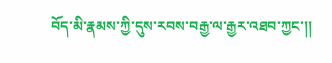བོད་མི་རྣམས་ཀྱི་དུས་རབས་བརྒྱ་ལ་རྒྱར་འཐབ་ཀྱང་།།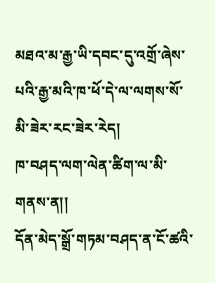མཐའ་མ་རྒྱ་ཡི་དབང་དུ་འགྲོ་ཞེས་པའི་རྒྱ་མའི་ཁ་ཕོ་དེ་ལ་ལགས་སོ་མི་ཟེར་རང་ཟེར་རེད།
ཁ་བཤད་ལག་ལེན་ཚིག་ལ་མི་གནས་ན།།
དོན་མེད་སྒྲོ་གཏམ་བཤད་ན་ངོ་ཚའི་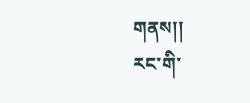གནས།།
རང་གི་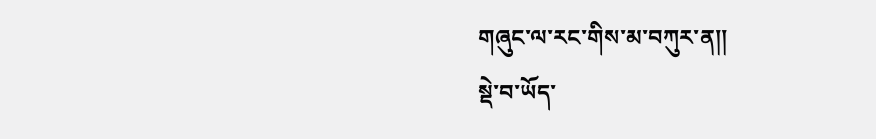གཞུང་ལ་རང་གིས་མ་བཀུར་ན།།
སྡེ་བ་ཡོད་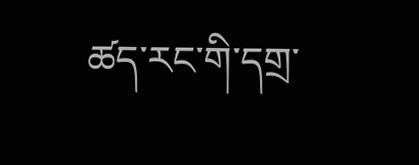ཚད་རང་གི་དགྲ་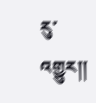རུ་འགྱུར།།